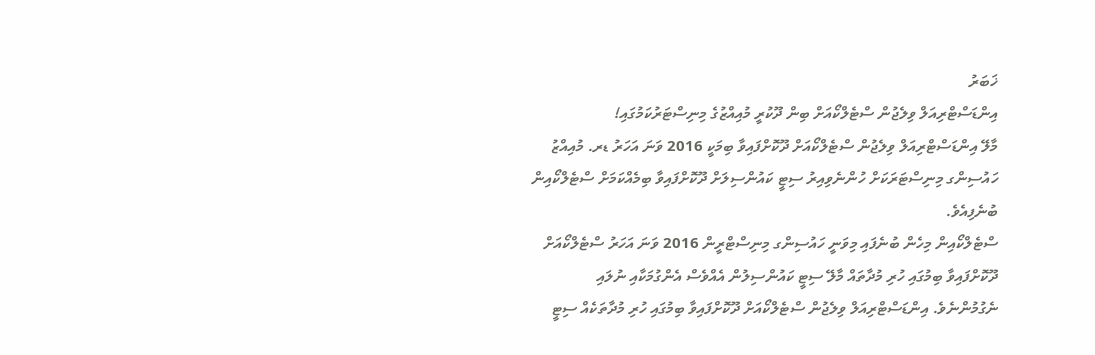ޚަބަރު
އިންޑަސްޓްރިއަލް ވިލެޖުން ސްޓެލްކޯއަށް ބިން ދޫކުރީ މުއިއްޒުގެ މިނިސްޓަރުކަމުގައި!
މާލޭ އިންޑަސްޓްރިއަލް ވިލެޖުން ސްޓެލްކޯއަށް ދޫކޮށްފައިވާ ބިމަކީ 2016 ވަނަ އަހަރު ޑރ. މުއިއްޒު ހައުސިންގ މިނިސްޓަރަކަށް ހުންނެވިއިރު ސިޓީ ކައުންސިލަށް ދޫކޮށްފައިވާ ބިމެއްކަމަށް ސްޓެލްކޯއިން ބުނެފިއެވެ.
ސްޓެލްކޯއިން މިހެން ބުނެފައި މިވަނީ ހައުސިންގ މިނިސްޓްރީން 2016 ވަނަ އަހަރު ސްޓެލްކޯއަށް ދޫކޮށްފައިވާ ބިމުގައި ހުރި މުދާތައް މާލޭ ސިޓީ ކައުންސިލުން އެއްވެސް އެންގުމަކާއި ނުލައި ނެގުމުންނެވެ. އިންޑަސްޓްރިއަލް ވިލެޖުން ސްޓެލްކޯއަށް ދޫކޮށްފައިވާ ބިމުގައި ހުރި މުދާތަކެއް ސިޓީ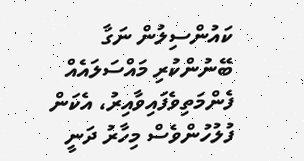ކައުންސިލުން ނަގާ ބޭނުންކުރި މައްސަލައެއް ފެންމަތިވެފައިވާއިރު، އެކަން ފުލުހުންވެސް މިހާރު ދަނީ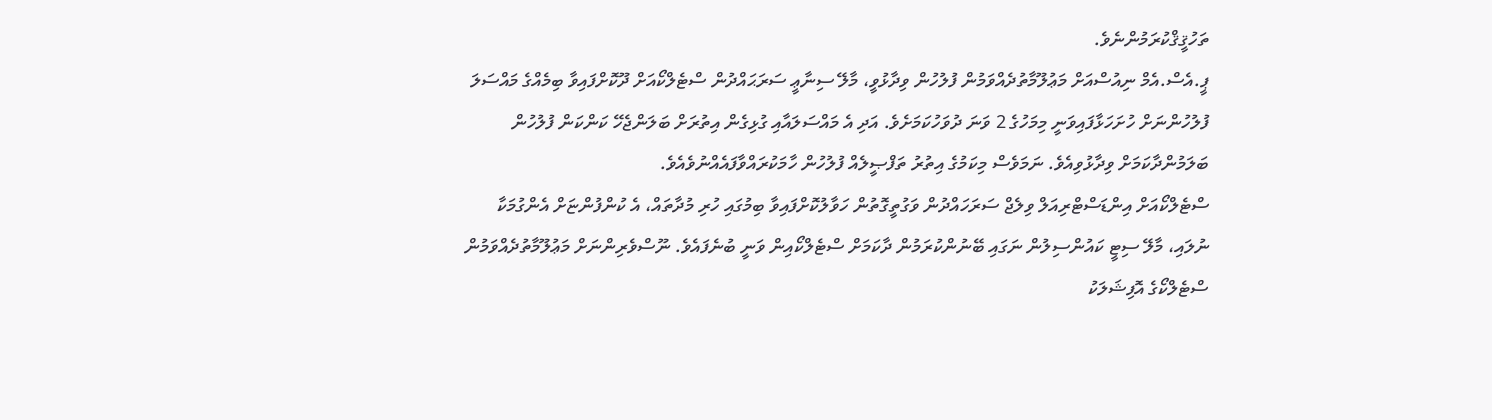ތަހުޤީޤްކުރަމުންނެވެ.
ޕީ.އެސް.އެމް ނިއުސްއަށް މަޢުލޫމާތުދެއްވަމުން ފުލުހުން ވިދާޅުވީ، މާލޭ ސިނާޢީ ސަރަޙައްދުން ސްޓެލްކޯއަށް ދޫކޮށްފައިވާ ބިމެއްގެ މައްސަލަ ފުލުހުންނަށް ހުށަހަޅާފައިވަނީ މިމަހުގެ 2 ވަނަ ދުވަހުކަމަށެވެ. އަދި އެ މައްސަލައާއި ގުޅިގެން އިތުރަށް ބަލަންޖެހޭ ކަންކަން ފުލުހުން ބަލަމުންދާކަމަށް ވިދާޅުވިއެވެ. ނަމަވެސް މިކަމުގެ އިތުރު ތަފްޞީލެއް ފުލުހުން ހާމަކުރައްވާފައެއްނުވެއެވެ.
ސްޓެލްކޯއަށް އިންޑަސްޓްރިއަލް ވިލެޖް ސަރަހައްދުން ވަގުތީގޮތުން ހަވާލުކޮށްފައިވާ ބިމުގައި ހުރި މުދާތައް، އެ ކުންފުންޏަށް އެންގުމަކާ ނުލައި، މާލޭ ސިޓީ ކައުންސިލުން ނަގައި ބޭނުންކުރަމުން ދާކަމަށް ސްޓެލްކޯއިން ވަނީ ބުނެފައެވެ. ނޫސްވެރިންނަށް މަޢުލޫމާތުދެއްވަމުން ސްޓެލްކޯގެ އޮފިޝަލަކު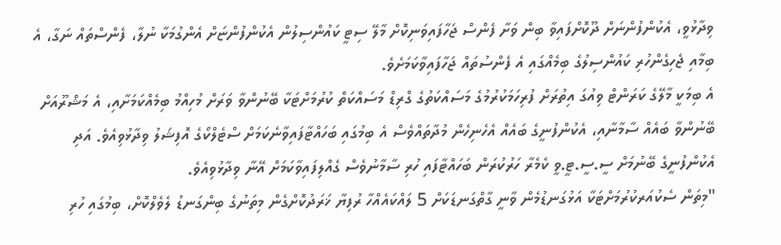ވިދާޅުވީ، އެކުންފުންނަށް ދޫކޮށްފައިވާ ބިން ވަށާ ފެންސް ޖަހާފައިވަނިކޮށް މާލޭ ސިޓީ ކައުންސިލުން އެކުންފުންޏަށް އެންގުމަކާ ނުލާ، ފެންސްތައް ނަގާ، އެ ބިމާއި ޖެހިގެންހުރި ކައުންސިލުގެ ބިމެއްގައި އެ ފެންސުތައް ޖަހާފައިވާކަމަށެވެ.
އެ ބިމަކީ މާލޭގެ ކަރަންޓް ވިއުގަ އިތުރަށް ފުރިހަމަކުރުމުގެ މަސައްކަތުގެ ގްރިޑް މަސައްކަތް ކުރުމަށްޓަކާ ބޭނުންވާ ވަރަށް މުހިއްމު ބިމެއްކަމަށާއި، އެ މަޝްރޫއަށް ބޭނުންވާ ބައެއް ސާމާނާއި، އެކުންފުނީގެ ބައެއް އެހެނިހެން މުދާތައްވެސް އެ ބިމުގައި ބަހައްޓާފައިވާނެކަމަށް ސްޓެލްކޯގެ އޮފިޝަލު ވިދާޅުވިއެވެ. އަދި އެކުންފުނީގެ ބޭނުމަށް ސީ.ސީ.ޓީ.ވީ ކެމެރާ ހަރުކުރަން ބަހައްޓާފައި ހުރި ސާމާނުވެސް ގެއްލިފައިވާކަމަށް އޭނާ ވިދާޅުވިއެވެ.
"މިތަން ސެކުއަރކުރުމަށްޓަކާ އަޅުގަނޑުމެން ވާނީ ގާތްގަނޑަކަށް 5 ލައްކައެއްހާ ރުފިޔާ ޚަރަދުކޮށްގެން މިތަނުގެ ބިންގަނޑު ލެވެލްކޮށް، ބިމުގައި ހުރި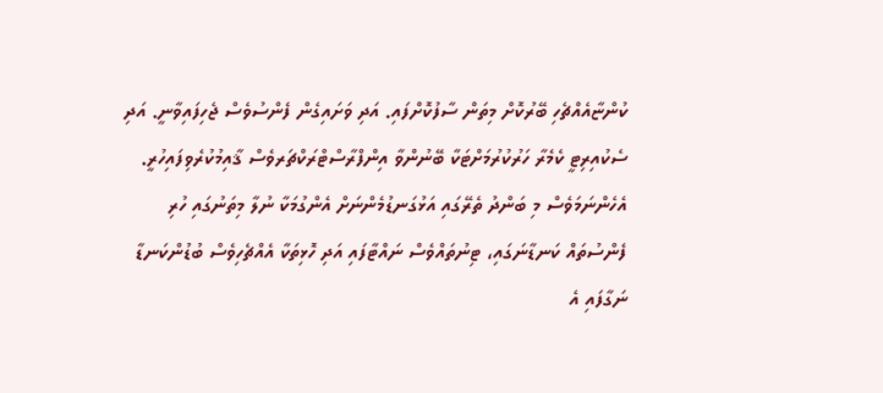ކުންޏާއެއްޗެހި ބޭރުކޮށް މިތަން ސާފުކޮށްފައި. އަދި ވަށައިގެން ފެންސުވެސް ޖެހިފައިވާނީ. އަދި ސެކުއިރިޓީ ކެމެރާ ހަރުކުރުމަށްޓަކާ ބޭނުންވާ އިންފްރާސްޓްރަކްޗަރވެސް ޤާއިމުކުރެވިފައިހުރީ. އެހެންނަމަވެސް މި ބަންދު ތެރޭގައި އަޅުގަނޑުމެންނަށް އެންގުމަކާ ނުލާ މިތަނުގައި ހުރި ފެންސުތައް ކަނޑާނަގައި، ޓިނުތައްވެސް ނައްޓާފައި އަދި ހޮޅިތަކާ އެއްޗެހިވެސް ބުޑުންކަނޑާ ނަގާފައި އެ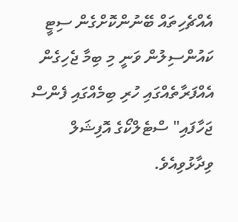އެއްޗެހިތައް ބޭނުންކޮށްގެން ސިޓީ ކައުންސިލުން ވަނީ މި ބިމާ ޖެހިގެން އެއްފަރާތެއްގައި ހުރި ބިމެއްގައި ފެންސް ޖަހާފައި" ސްޓެލްކޯގެ އޮފިޝަލް ވިދާޅުވިއެވެ.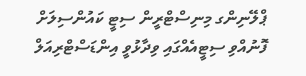ޕްލޭނިންގ މިނިސްޓްރީން ސިޓީ ކައުންސިލަށް ފޮނުއްވި ސިޓީއެއްގައި ވިދާޅުވީ އިންޑަސްޓްރިއަލް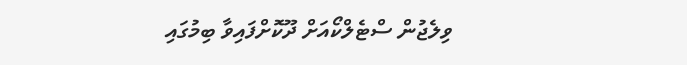ވިލެޖުން ސްޓެލްކޯއަށް ދޫކޮށްފައިވާ ބިމުގައި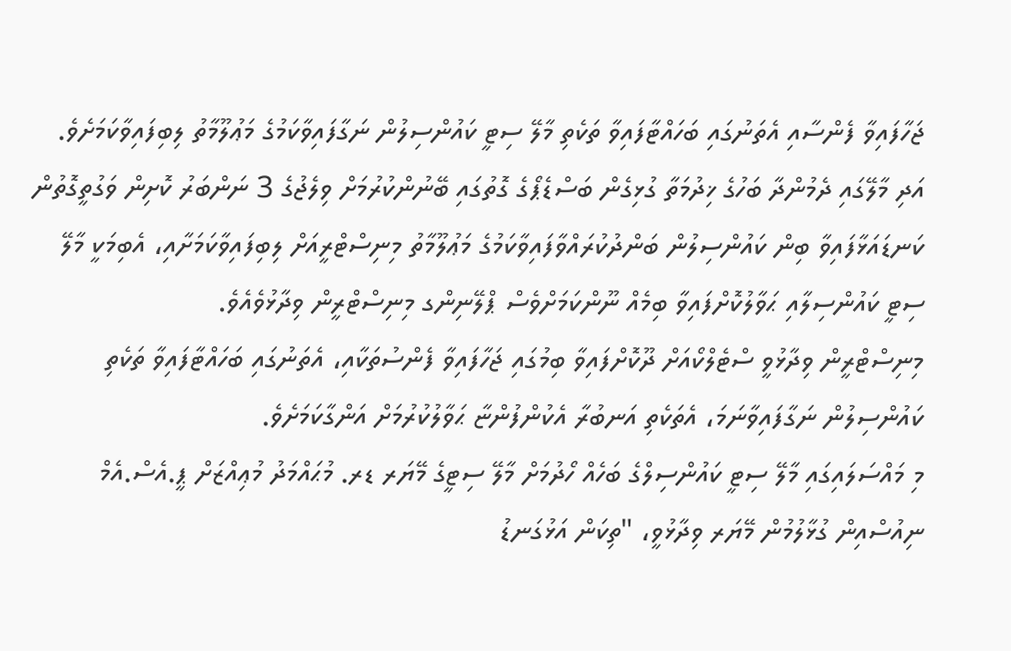ޖަހާފައިވާ ފެންސާއި އެތަނުގައި ބަހައްޓާފައިވާ ތަކެތި މާލޭ ސިޓީ ކައުންސިލުން ނަގާފައިވާކަމުގެ މަޢުލޫމާތު ލިބިފައިވާކަމަށެވެ. އަދި މާލޭގައި ދެމުންދާ ބަހުގެ ޚިދުމަތާ ގުޅިގެން ބަސްޑެޕޯގެ ގޮތުގައި ބޭނުންކުރުމަށް ވިލެޖުގެ 3 ނަންބަރު ކޮށިން ވަގުތީގޮތުން ކަނޑައަޅާފައިވާ ބިން ކައުންސިލުން ބަންދުކުރައްވާފައިވާކަމުގެ މަޢުލޫމާތު މިނިސްޓްރީއަށް ލިބިފައިވާކަމަށާއި، އެބިމަކީ މާލޭ ސިޓީ ކައުންސިލާއި ޙަވާލުކޮށްފައިވާ ބިމެއް ނޫންކަމަށްވެސް ޕްލޭނިންގ މިނިސްޓްރީން ވިދާޅުވެއެވެ.
މިނިސްޓްރީން ވިދާޅުވީ ސްޓެލްކޯއަށް ދޫކޮށްފައިވާ ބިމުގައި ޖަހާފައިވާ ފެންސުތަކާއި، އެތަނުގައި ބަހައްޓާފައިވާ ތަކެތި ކައުންސިލުން ނަގާފައިވާނަމަ، އެތަކެތި އަނބުރާ އެކުންފުންޏާ ޙަވާލުކުރުމަށް އަންގާކަމަށެވެ.
މި މައްސަލައިގައި މާލޭ ސިޓީ ކައުންސިލްގެ ބަހެއް ހޯދުމަށް މާލޭ ސިޓީގެ މޭޔަރ ޑރ. މުޙައްމަދު މުޢިއްޒަށް ޕީ.އެސް.އެމް ނިއުސްއިން ގުޅާލުމުން މޭޔަރ ވިދާޅުވީ، "ތިކަން އަޅުގަނޑު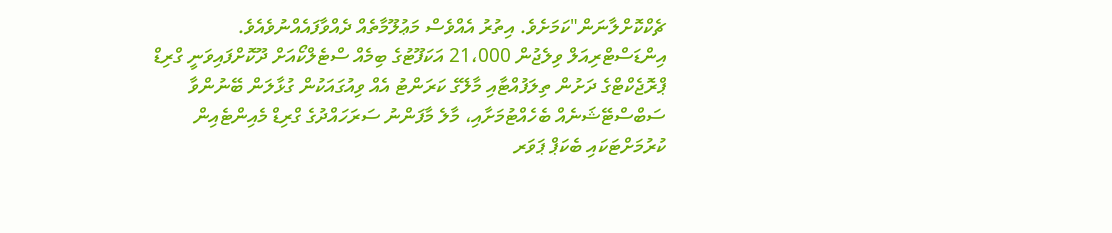ޗެކްކޮށްލާނަން"ކަމަށެވެ. އިތުރު އެއްވެސް މަޢުލޫމާތެއް ދެއްވާފައެއްނުވެއެވެ.
އިންޑަސްޓްރިއަލް ވިލެޖުން 21،000 އަކަފޫޓުގެ ބިމެއް ސްޓެލްކޯއަށް ދޫކޮށްފައިވަނީ ގްރިޑް ޕްރޮޖެކްޓްގެ ދަށުން ތިލަފުއްޓާއި މާލޭގެ ކަރަންޓު އެއް ވިއުގައަކުން ގުޅާލަން ބޭނުންވާ ސަބްސްޓޭޝަނެއް ބެހެއްޓުމަށާއި، މާލެ މާފަންނު ސަރަހައްދުގެ ގްރިޑް މެއިންޓެއިން ކުރުމަށްޓަކައި ބެކަޕް ޕަވަރ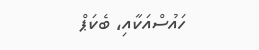ހައުސްއަކާއި، ބެކަޕް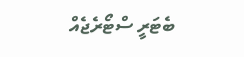ބެޓަރީ ސްޓޯރެޖެއް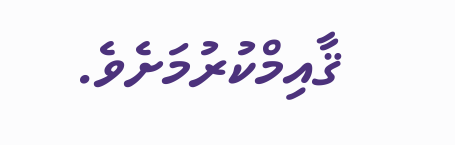ޤާއިމްކުރުމަށެވެ.